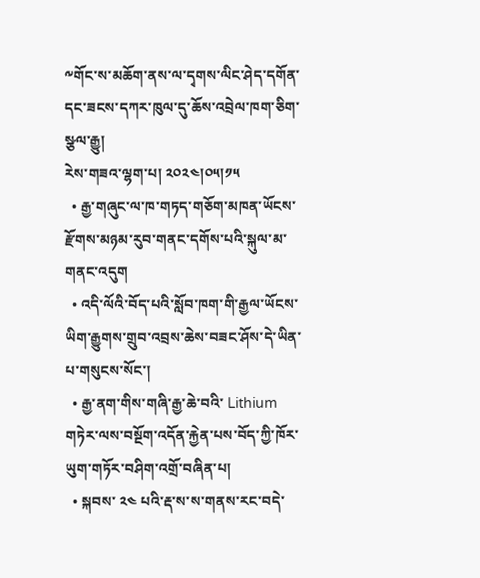༸གོང་ས་མཆོག་ནས་ལ་དྭགས་ལིང་ཤེད་དགོན་དང་ཟངས་དཀར་ཁུལ་དུ་ཆོས་འབྲེལ་ཁག་ཅིག་སྩལ་རྒྱུ།
རེས་གཟའ་ལྷག་པ། ༢༠༢༤།༠༥།༡༥
  • རྒྱ་གཞུང་ལ་ཁ་གཏད་གཅོག་མཁན་ཡོངས་རྫོགས་མཉམ་རུབ་གནང་དགོས་པའི་སྐུལ་མ་གནང་འདུག
  • འདི་ལོའི་བོད་པའི་སློབ་ཁག་གི་རྒྱལ་ཡོངས་ཡིག་རྒྱུགས་གྲུབ་འབྲས་ཆེས་བཟང་ཤོས་དེ་ཡིན་པ་གསུངས་སོང་།
  • རྒྱ་ནག་གིས་གཞི་རྒྱ་ཆེ་བའི་ Lithium གཏེར་ལས་བསྔོག་འདོན་རྐྱེན་པས་བོད་ཀྱི་ཁོར་ཡུག་གཏོར་བཤིག་འགྲོ་བཞིན་པ།
  • སྐབས་ ༢༤ པའི་རྡ་ས་ས་གནས་རང་བདེ་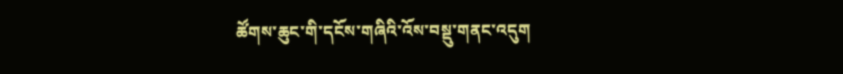ཚོགས་ཆུང་གི་དངོས་གཞིའི་འོས་བསྡུ་གནང་འདུག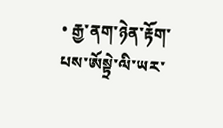• རྒྱ་ནག་ཉེན་རྟོག་པས་ཨོསྟྲེ་ལི་ཡར་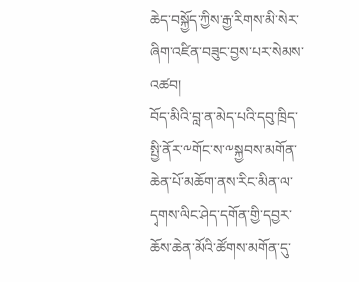ཆེད་བསྐྱོད་ཀྱིས་རྒྱ་རིགས་མི་སེར་ཞིག་འཛིན་བཟུང་བྱས་པར་སེམས་འཚབ།
བོད་མིའི་བླ་ན་མེད་པའི་དབུ་ཁྲིད་སྤྱི་ནོར་༸གོང་ས་༸སྐྱབས་མགོན་ཆེན་པོ་མཆོག་ནས་རིང་མིན་ལ་དྭགས་ལིང་ཤེད་དགོན་གྱི་དབྱར་ཆོས་ཆེན་མོའི་ཚོགས་མགོན་དུ་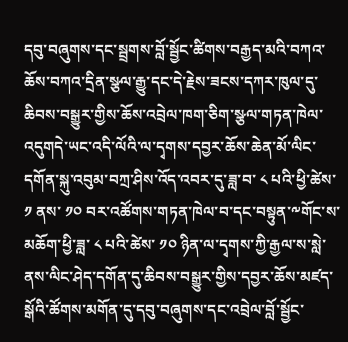དབུ་བཞུགས་དང་སྦྲགས་བློ་སྦྱོང་ཚིགས་བརྒྱད་མའི་བཀའ་ཆོས་བཀའ་དྲིན་སྩལ་རྒྱུ་དང་དེ་རྗེས་ཟངས་དཀར་ཁུལ་དུ་ཆིབས་བསྒྱུར་གྱིས་ཆོས་འབྲེལ་ཁག་ཅིག་སྩལ་གཏན་ཁེལ་འདུགདེ་ཡང་འདི་ལོའི་ལ་དྭགས་དབྱར་ཆོས་ཆེན་མོ་ལིང་དགོན་སྐུ་འབུམ་བཀྲ་ཤིས་འོད་འབར་དུ་ཟླ་བ་ ༨ པའི་ཕྱི་ཚེས་ ༡ ནས་ ༡༠ བར་འཚོགས་གཏན་ཁེལ་བ་དང་བསྟུན་༸གོང་ས་མཆོག་ཕྱི་ཟླ་ ༨ པའི་ཚེས་ ༡༠ ཉིན་ལ་དྭགས་ཀྱི་རྒྱལ་ས་སླེ་ནས་ལིང་ཤེད་དགོན་དུ་ཆིབས་བསྒྱུར་གྱིས་དབྱར་ཆོས་མཛད་སྒོའི་ཚོགས་མགོན་དུ་དབུ་བཞུགས་དང་འབྲེལ་བློ་སྦྱོང་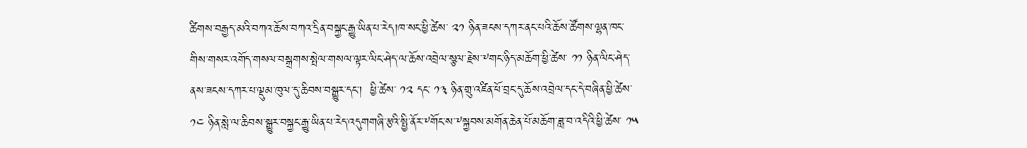ཚིགས་བརྒྱད་མའི་བཀའ་ཆོས་བཀའ་དྲིན་བསྐྱང་རྒྱུ་ཡིན་པ་རེད།ཁ་སང་ཕྱི་ཚེས་ ༢༡ ཉིན་ཟངས་དཀར་ནང་པའི་ཆོས་ཚོགས་ལྷན་ཁང་གིས་གསར་འགོད་གསལ་བསྒྲགས་སྤེལ་གསལ་ལྟར་ལིང་ཤེད་ལ་ཆོས་འབྲེལ་སྩལ་རྗེས་༸གང་ཉིད་མཆོག་ཕྱི་ཚེས་ ༡༡ ཉིན་ལིང་ཤེད་ནས་ཟངས་དཀར་པ་ལྡུམ་ཁུལ་དུ་ཆིབས་བསྒྱུར་དང་།  ཕྱི་ཚེས་ ༡༢ དང་ ༡༣ ཉིན་གྲུ་འཛིན་ཕོ་བྲང་དུ་ཆོས་འབྲེལ་དང་དེ་བཞིན་ཕྱི་ཚེས་ ༡༤ ཉིན་སླེ་ལ་ཆིབས་སྒྱུར་བསྐྱང་རྒྱུ་ཡིན་པ་རེད་འདུགགཞི་རྩའི་སྤྱི་ནོར་༸གོང་ས་༸སྐྱབས་མགོན་ཆེན་པོ་མཆོག་ཟླ་བ་འདིའི་ཕྱི་ཚེས་ ༡༥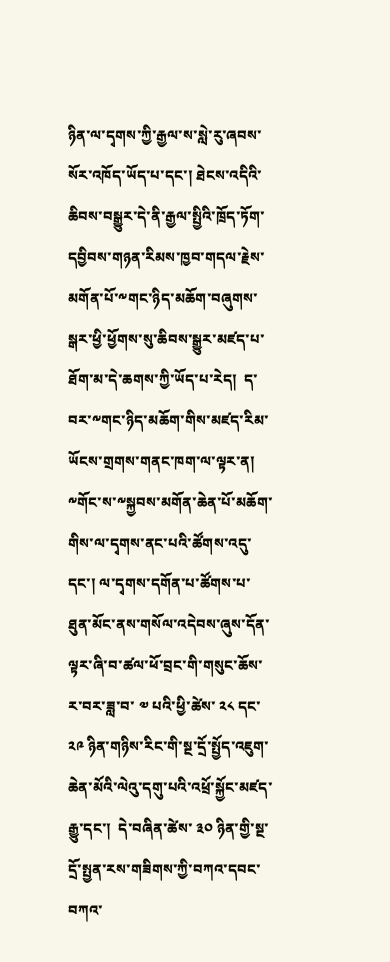ཉིན་ལ་དྭགས་ཀྱི་རྒྱལ་ས་སླེ་རུ་ཞབས་སོར་འཁོད་ཡོད་པ་དང་། ཐེངས་འདིའི་ཆིབས་བསྒྱུར་དེ་ནི་རྒྱལ་སྤྱིའི་ཁྲོད་ཏོག་དབྱིབས་གཉན་རིམས་ཁྱབ་གདལ་རྗེས་མགོན་པོ་༸གང་ཉིད་མཆོག་བཞུགས་སྒར་ཕྱི་ཕྱོགས་སུ་ཆིབས་སྒྱུར་མཛད་པ་ཐོག་མ་དེ་ཆགས་ཀྱི་ཡོད་པ་རེད།  ད་བར་༸གང་ཉིད་མཆོག་གིས་མཛད་རིམ་ཡོངས་གྲགས་གནང་ཁག་ལ་ལྟར་ན།  ༸གོང་ས་༸སྐྱབས་མགོན་ཆེན་པོ་མཆོག་གིས་ལ་དྭགས་ནང་པའི་ཚོགས་འདུ་དང་། ལ་དྭགས་དགོན་པ་ཚོགས་པ་ཐུན་མོང་ནས་གསོལ་འདེབས་ཞུས་དོན་ལྟར་ཞི་བ་ཚལ་ཕོ་བྲང་གི་གསུང་ཆོས་ར་བར་ཟླ་བ་ ༧ པའི་ཕྱི་ཚེས་ ༢༨ དང་ ༢༩ ཉིན་གཉིས་རིང་གི་སྔ་དྲོ་སྤྱོད་འཇུག་ཆེན་མོའི་ལེའུ་དགུ་པའི་འཕྲོ་སྐྱོང་མཛད་རྒྱུ་དང་།  དེ་བཞིན་ཚེས་ ༣༠ ཉིན་གྱི་སྔ་དྲོ་སྤྱན་རས་གཟིགས་ཀྱི་བཀའ་དབང་བཀའ་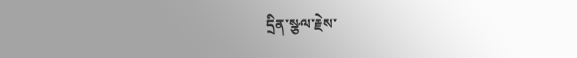དྲིན་སྩལ་རྗེས་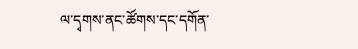ལ་དྭགས་ནང་ཚོགས་དང་དགོན་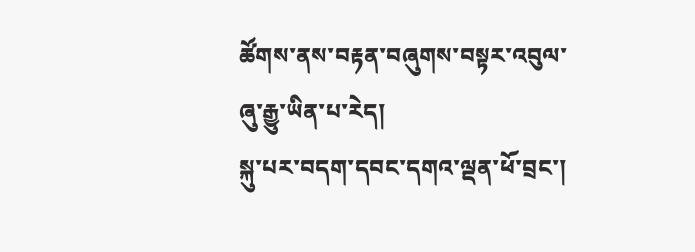ཚོགས་ནས་བརྟན་བཞུགས་བསྟར་འབུལ་ཞུ་རྒྱུ་ཡིན་པ་རེད།
སྐུ་པར་བདག་དབང་དགའ་ལྡན་ཕོ་བྲང་།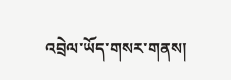འབྲེལ་ཡོད་གསར་གནས།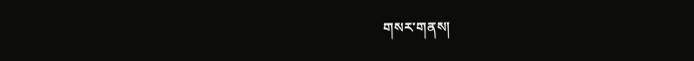གསར་གནས།